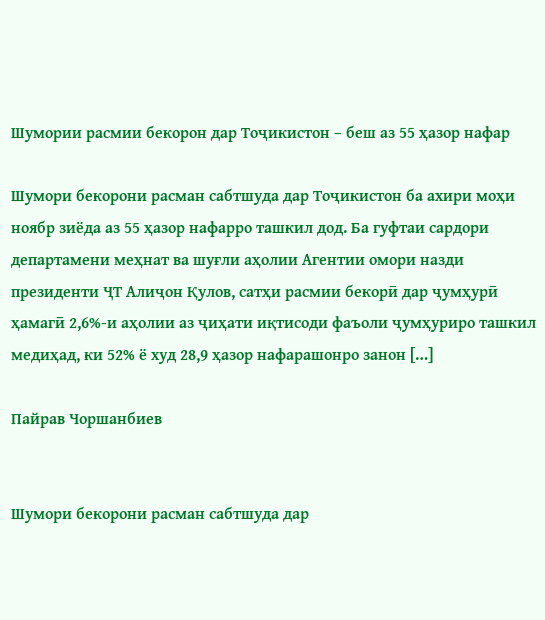Шумории расмии бекорон дар Тоҷикистон – беш аз 55 ҳазор нафар

Шумори бекорони расман сабтшуда дар Тоҷикистон ба ахири моҳи ноябр зиёда аз 55 ҳазор нафарро ташкил дод. Ба гуфтаи сардори департамени меҳнат ва шуғли аҳолии Агентии омори назди президенти ҶТ Алиҷон Қулов, сатҳи расмии бекорӣ дар ҷумҳурӣ ҳамагӣ 2,6%-и аҳолии аз ҷиҳати иқтисоди фаъоли ҷумҳуриро ташкил медиҳад, ки 52% ё худ 28,9 ҳазор нафарашонро занон […]

Пайрав Чоршанбиев


Шумори бекорони расман сабтшуда дар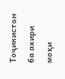Тоҷикистон ба ахири моҳи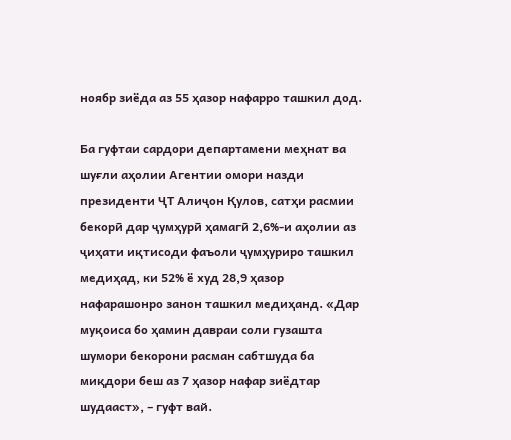ноябр зиёда аз 55 ҳазор нафарро ташкил дод.

Ба гуфтаи сардори департамени меҳнат ва шуғли аҳолии Агентии омори назди президенти ҶТ Алиҷон Қулов, сатҳи расмии бекорӣ дар ҷумҳурӣ ҳамагӣ 2,6%-и аҳолии аз ҷиҳати иқтисоди фаъоли ҷумҳуриро ташкил медиҳад, ки 52% ё худ 28,9 ҳазор нафарашонро занон ташкил медиҳанд. «Дар муқоиса бо ҳамин давраи соли гузашта шумори бекорони расман сабтшуда ба миқдори беш аз 7 ҳазор нафар зиёдтар шудааст», – гуфт вай.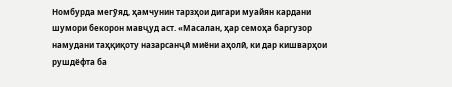Номбурда мегӯяд, ҳамчунин тарзҳои дигари муайян кардани шумори бекорон мавҷуд аст. «Масалан, ҳар семоҳа баргузор намудани таҳқиқоту назарсанҷӣ миёни аҳолӣ, ки дар кишварҳои рушдёфта ба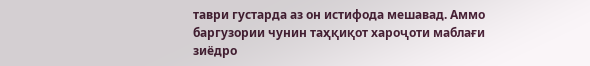таври густарда аз он истифода мешавад. Аммо баргузории чунин таҳқиқот хароҷоти маблағи зиёдро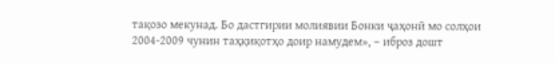тақозо мекунад. Бо дастгирии молиявии Бонки ҷаҳонӣ мо солҳои 2004-2009 чунин таҳқиқотҳо доир намудем», – иброз дошт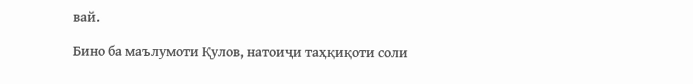вай.

Бино ба маълумоти Қулов, натоиҷи таҳқиқоти соли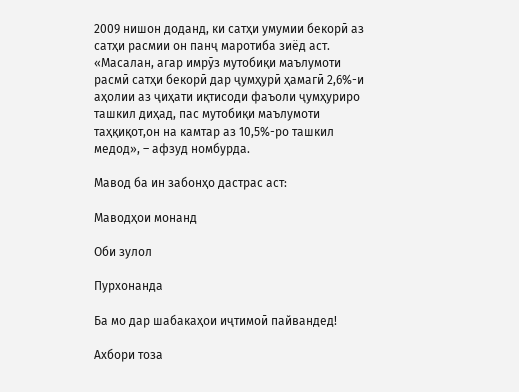2009 нишон доданд, ки сатҳи умумии бекорӣ аз сатҳи расмии он панҷ маротиба зиёд аст. «Масалан, агар имрӯз мутобиқи маълумоти расмӣ сатҳи бекорӣ дар ҷумҳурӣ ҳамагӣ 2,6%-и аҳолии аз ҷиҳати иқтисоди фаъоли ҷумҳуриро ташкил диҳад, пас мутобиқи маълумоти таҳқиқот,он на камтар аз 10,5%-ро ташкил медод», – афзуд номбурда.

Мавод ба ин забонҳо дастрас аст:

Маводҳои монанд

Оби зулол

Пурхонанда

Ба мо дар шабакаҳои иҷтимоӣ пайвандед!

Ахбори тоза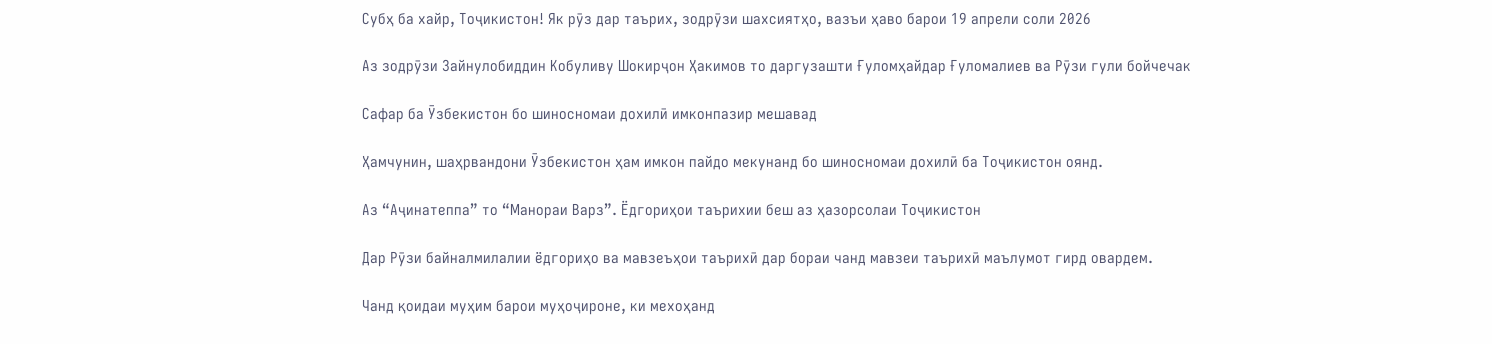Субҳ ба хайр, Тоҷикистон! Як рӯз дар таърих, зодрӯзи шахсиятҳо, вазъи ҳаво барои 19 апрели соли 2026

Аз зодрӯзи Зайнулобиддин Кобуливу Шокирҷон Ҳакимов то даргузашти Ғуломҳайдар Ғуломалиев ва Рӯзи гули бойчечак

Сафар ба Ӯзбекистон бо шиносномаи дохилӣ имконпазир мешавад

Ҳамчунин, шаҳрвандони Ӯзбекистон ҳам имкон пайдо мекунанд бо шиносномаи дохилӣ ба Тоҷикистон оянд.

Аз “Аҷинатеппа” то “Манораи Варз”. Ёдгориҳои таърихии беш аз ҳазорсолаи Тоҷикистон

Дар Рӯзи байналмилалии ёдгориҳо ва мавзеъҳои таърихӣ дар бораи чанд мавзеи таърихӣ маълумот гирд овардем.

Чанд қоидаи муҳим барои муҳоҷироне, ки мехоҳанд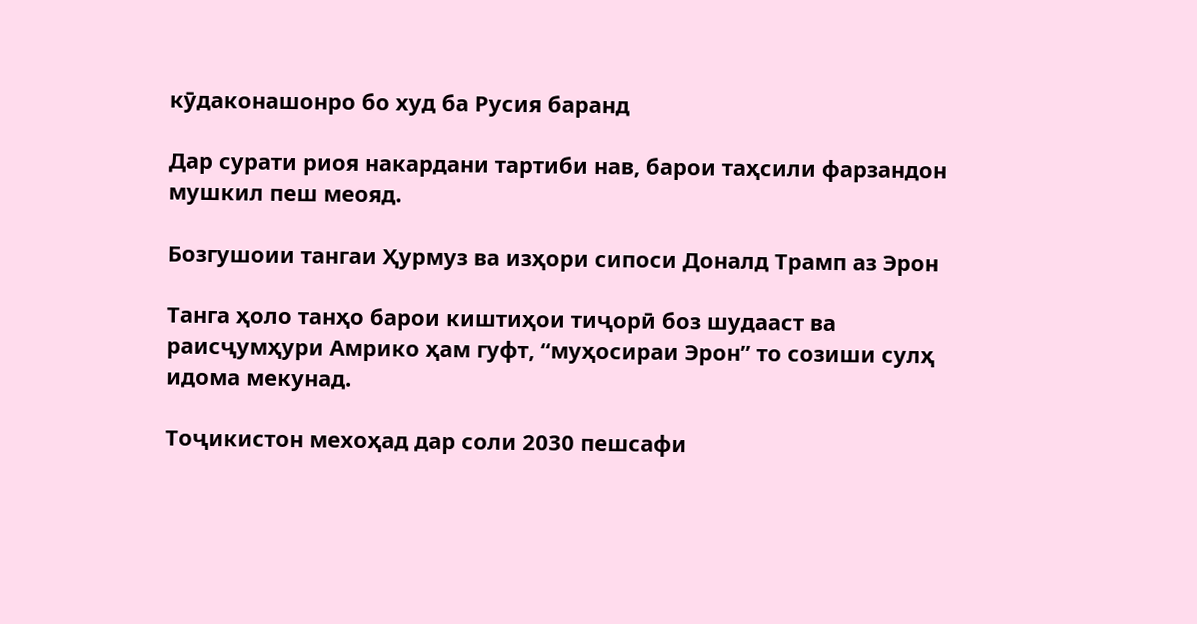кӯдаконашонро бо худ ба Русия баранд

Дар сурати риоя накардани тартиби нав, барои таҳсили фарзандон мушкил пеш меояд.

Бозгушоии тангаи Ҳурмуз ва изҳори сипоси Доналд Трамп аз Эрон

Танга ҳоло танҳо барои киштиҳои тиҷорӣ боз шудааст ва раисҷумҳури Амрико ҳам гуфт, “муҳосираи Эрон” то созиши сулҳ идома мекунад.

Тоҷикистон мехоҳад дар соли 2030 пешсафи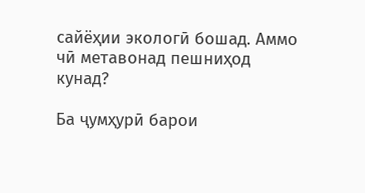сайёҳии экологӣ бошад. Аммо чӣ метавонад пешниҳод кунад?

Ба ҷумҳурӣ барои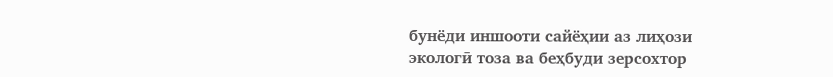бунёди иншооти сайёҳии аз лиҳози экологӣ тоза ва беҳбуди зерсохтор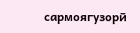сармоягузорӣ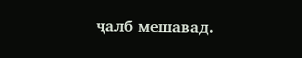ҷалб мешавад.